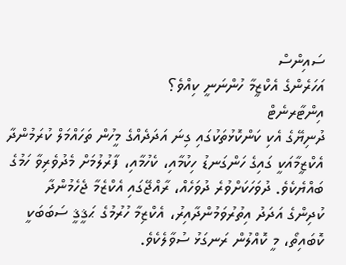ސައިންސް
އަހަރެންގެ އެކްޒީމާ ހުންނަނީ ކިއްވެ؟
އިންޓާރނެޓް
ދުނިޔޭގެ އެކި ކަންކޮޅުތަކުގައި ގިނަ އަދަދެއްގެ މީހުން ތަހައްމަލް ކުރަމުންދާ އެކްޒީމާއަކީ ގައިގެ ހަންގަނޑު ހިކުމާއި، ކެހުމާއި، ފާރުލުމަށް މެދުވެރިވާ ހަމުގެ ބައްޔެކެވެ. ދުވަހަކަށްވުރެ ދުވަހެއް، ރާއްޖޭގައި އެކްޒެމާ ޖެހެމުންދާ ކުދިންގެ އަދަދު އިތުރުވަމުންދާއިރު، އެކްޒިމާ ހުރުމުގެ ޙަޤީޤީ ސަބަބަކީ ކޮބައިތޯ، މީ ކޮއްލުން ރަނގަޅު ސުވާލެކެވެ.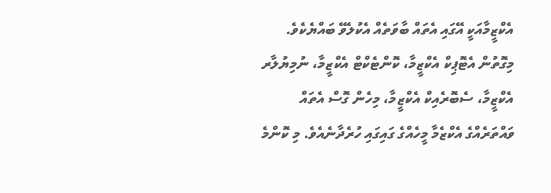އެކްޒީމާއަކީ އޭގައި އެތައް ބާވަތެއް އެކުލެވޭ ބައްޔެކެވެ. މިގޮތުން އެޓޮޕިކް އެކްޒީމާ، ކޮންޓެކްޓް އެކްޒީމާ، ނުމިޔުލާރ އެކްޒީމާ، ސެބޮރެއިކް އެކްޒީމާ، މިހެން ގޮސް އެތައް ވައްތަރެއްގެ އެކްޒެމާ މީހެއްގެ ގައިގައި ހުރެދާނެއެވެ. މި ކޮންމެ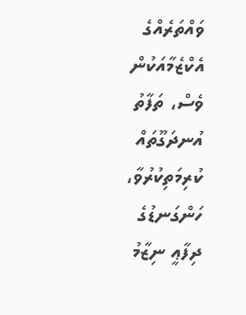ވައްތަރެއްގެ އެކްޒެމާއަކުން ވެސް، ތަފާތު އުނދަގޫތައް ކުރިމަތިކުރުވާ، ހަންގަނޑުގެ ދިފާޢީ ނިޒާމު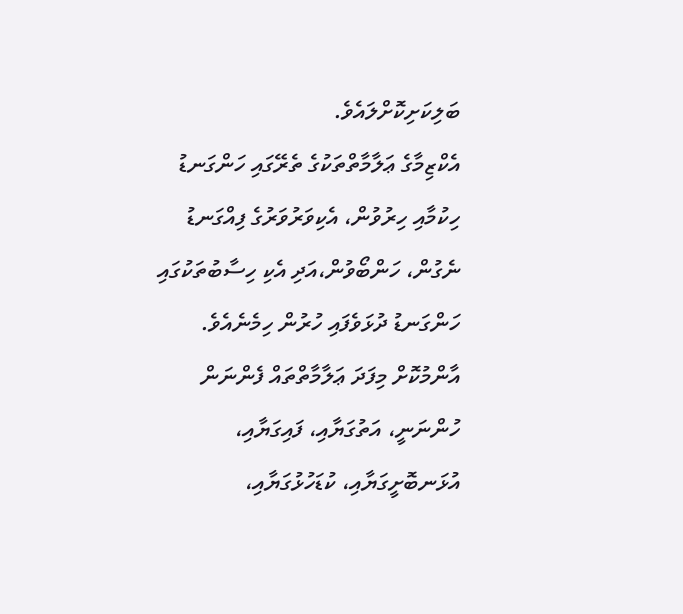ބަލިކަށިކޮށްލައެވެ.
އެކްޒިމާގެ ޢަލާމާތްތަކުގެ ތެރޭގައި ހަންގަނޑު ހިކުމާއި ހިރުވުން، އެކިވަރުވަރުގެ ފިއްގަނޑު ނެގުން، ހަންބޯވުން،އަދި އެކި ހިސާބުތަކުގައި ހަންގަނޑު ދުޅަވެފައި ހުރުން ހިމެނެއެވެ. އާންމުކޮށް މިފަދަ ޢަލާމާތްތައް ފެންނަން ހުންނަނީ، އަތުގަޔާއި، ފައިގަޔާއި، އުޅަނބޮށީގަޔާއި، ކުޑަހުޅުގަޔާއި،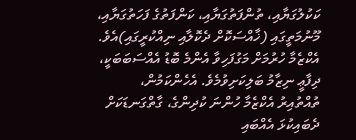ކަކުލުގަޔާއި، ތުންފަތުގަޔާއި، ކަންފަތުގެ ފަހަތުގަޔާއި، މޫނުމަތީގައި (ޚާއްސަކޮށް ދެކޮލާއި ނިއްކުރީގައި)އެވެ.
އެކްޒެމާ ހުރުމަށް މަގުފަހިވާ އެންމެ ބޮޑު އެއްސަބަބަކީ، ދިފާޢީ ނިޒާމު ބަލިކަށިވުމެވެ. އެހެންކަމުން، ތުއްތުއިރު އެކްޒެމާ ހުންނަ ކުދިންގެ، ގާތްގަނޑަކަށް ދެބައިކުޅަ އެއްބައި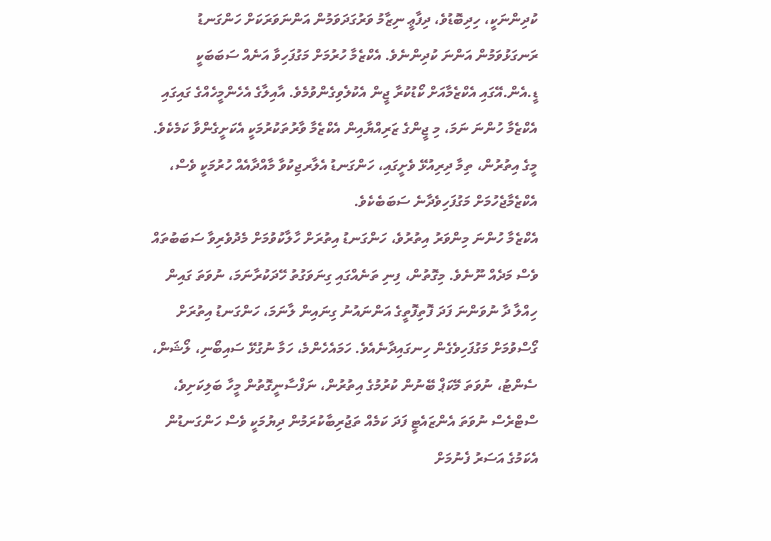ކުދިންނަކީ، ހިދިބޮޑުވެ، ދިފާޢީ ނިޒާމު ވަރުގަދަވަމުން އަންނަވަރަކަށް ހަންގަނޑު ރަނގަޅުވަމުން އަންނަ ކުދިންނެވެ. އެކްޒެމާ ހުރުމަށް މަގުފަހިވާ އަނެއް ސަބަބަކީ ޑީ.އެން.އޭގައި އެކްޒެމާއަށް ކޯޑުކުރާ ޖީން އެކުލެވިގެންވުމެވެ. އާއިލާގެ އެހެންމީހެއްގެ ގައިގައި އެކްޒެމާ ހުންނަ ނަމަ، މި ޖީންގެ ޒަރިއްޔާއިން އެކްޒެމާ ވާރުތަކުރުމަކީ އެކަށީގެންވާ ކަމެކެވެ. މީގެ އިތުރުން، ތިމާ ދިރިއުޅޭ ވެށީގައި، ހަންގަނޑު އެލާރޖިކުވާ މާއްދާއެއް ހުރުމަކީ ވެސް، އެކްޒެމާޖެހުމަށް މަގުފަހިވެދާނެ ސަބަބެކެވެ.
އެކްޒެމާ ހުންނަ މިންވަރު އިތުރުވެ، ހަންގަނޑު އިތުރަށް ހާލާކުވުމަށް މެދުވެރިވާ ސަބަބުތައް ވެސް މަދެއް ނޫނެވެ. މިގޮތުން، ފިނި ތަނެއްގައި ގިނަވަގުތު ހޭދަކުރާނަމަ، ނުވަތަ ގައިން ހިއްލާ ދާ ނުވަންނަ ފަދަ ފޮތިފޮތީގެ އަންނައުނު ގިނައިން ލާނަމަ، ހަންގަނޑު އިތުރަށް ގޯސްވުމަށް މަގުފަހިވެގެން ހިނގައިދާނެއެވެ. ހަމައެހެންމެ، ހަމާ ނުގުޅޭ ސައިބޯނި، ލޯޝަން، ސެންޓު، ނުވަތަ މޭކަޕް ބޭނުން ކުރުމުގެ އިތުރުން، ނަފްސާނީގޮތުން މީހާ ބަލިކަށިވެ، ސްޓްރެސް ނުވަތަ އެންޒައެޓީ ފަދަ ކަމެއް ތަޖުރިބާކުރަމުން ދިޔުމަކީ ވެސް ހަންގަނޑުން އެކަމުގެ އަސަރު ފެނުމަށް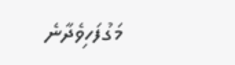މަގުފަހިވެދާނެ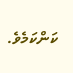ކަންކަމެވެ.